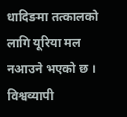धादिङमा तत्कालको लागि यूरिया मल नआउने भएको छ । विश्वव्यापी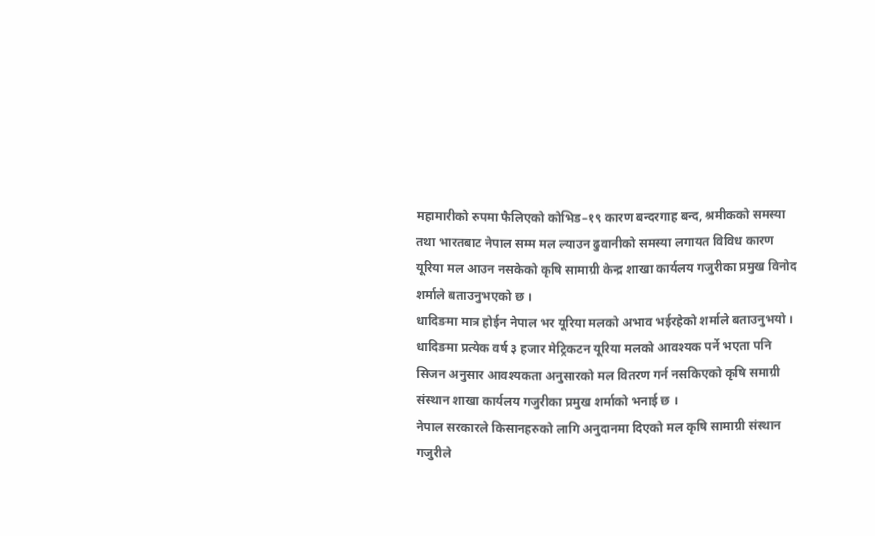महामारीको रुपमा फैलिएको कोभिड–१९ कारण बन्दरगाह बन्द, श्रमीकको समस्या तथा भारतबाट नेपाल सम्म मल ल्याउन ढुवानीको समस्या लगायत विविध कारण यूरिया मल आउन नसकेको कृषि सामाग्री केन्द्र शाखा कार्यलय गजुरीका प्रमुख विनोद शर्माले बताउनुभएको छ ।
धादिङमा मात्र होईन नेपाल भर यूरिया मलको अभाव भईरहेको शर्माले बताउनुभयो । धादिङमा प्रत्येक वर्ष ३ हजार मेट्रिकटन यूरिया मलको आवश्यक पर्ने भएता पनि सिजन अनुसार आवश्यकता अनुसारको मल वितरण गर्न नसकिएको कृषि समाग्री संस्थान शाखा कार्यलय गजुरीका प्रमुख शर्माको भनाई छ ।
नेपाल सरकारले किसानहरुको लागि अनुदानमा दिएको मल कृषि सामाग्री संस्थान गजुरीले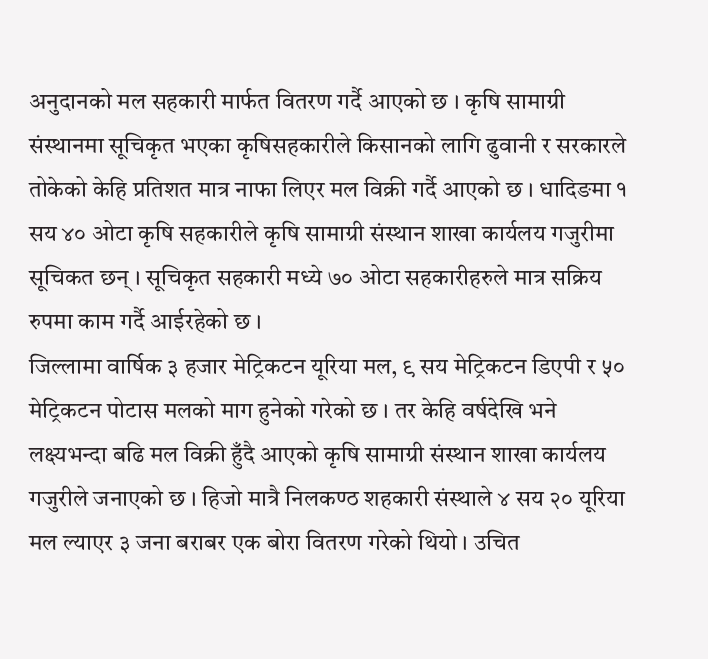अनुदानको मल सहकारी मार्फत वितरण गर्दै आएको छ । कृषि सामाग्री संस्थानमा सूचिकृत भएका कृषिसहकारीले किसानको लागि ढुवानी र सरकारले तोकेको केहि प्रतिशत मात्र नाफा लिएर मल विक्री गर्दै आएको छ । धादिङमा १ सय ४० ओटा कृषि सहकारीले कृषि सामाग्री संस्थान शाखा कार्यलय गजुरीमा सूचिकत छन् । सूचिकृत सहकारी मध्ये ७० ओटा सहकारीहरुले मात्र सक्रिय रुपमा काम गर्दै आईरहेको छ ।
जिल्लामा वार्षिक ३ हजार मेट्रिकटन यूरिया मल, ९ सय मेट्रिकटन डिएपी र ५० मेट्रिकटन पोटास मलको माग हुनेको गरेको छ । तर केहि वर्षदेखि भने लक्ष्यभन्दा बढि मल विक्री हुँदै आएको कृषि सामाग्री संस्थान शाखा कार्यलय गजुरीले जनाएको छ । हिजो मात्रै निलकण्ठ शहकारी संस्थाले ४ सय २० यूरिया मल ल्याएर ३ जना बराबर एक बोरा वितरण गरेको थियो । उचित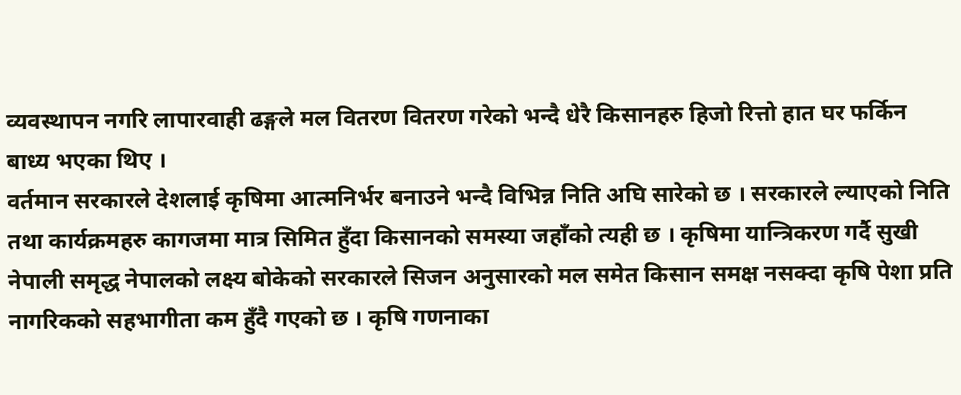व्यवस्थापन नगरि लापारवाही ढङ्गले मल वितरण वितरण गरेको भन्दै धेरै किसानहरु हिजो रित्तो हात घर फर्किन बाध्य भएका थिए ।
वर्तमान सरकारले देशलाई कृषिमा आत्मनिर्भर बनाउने भन्दै विभिन्न निति अघि सारेको छ । सरकारले ल्याएको निति तथा कार्यक्रमहरु कागजमा मात्र सिमित हुँदा किसानको समस्या जहाँको त्यही छ । कृषिमा यान्त्रिकरण गर्दै सुखी नेपाली समृद्ध नेपालको लक्ष्य बोकेको सरकारले सिजन अनुसारको मल समेत किसान समक्ष नसक्दा कृषि पेशा प्रति नागरिकको सहभागीता कम हुँदै गएको छ । कृषि गणनाका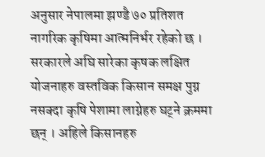अनुसार नेपालमा झण्डै ७० प्रतिशत नागरिक कृषिमा आत्मनिर्भर रहेको छ ।
सरकारले अघि सारेका कृषक लक्षित योजनाहरु वस्तविक किसान समक्ष पुग्न नसक्दा कृषि पेशामा लाग्नेहरु घट्ने क्रममा छन् । अहिले किसानहरु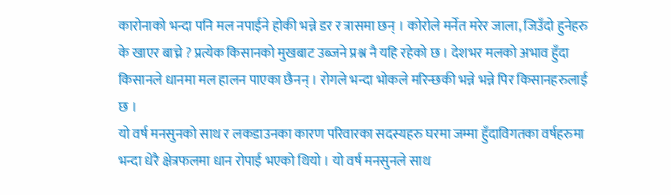कारोनाको भन्दा पनि मल नपाईने होकी भन्ने डर र त्रासमा छन् । कोरोले मर्नेत मरेर जाला, जिउँदो हुनेहरु के खाएर बाच्ने ? प्रत्येक किसानको मुखबाट उब्जने प्रश्न नै यहि रहेको छ । देशभर मलको अभाव हुँदा किसानले धानमा मल हालन पाएका छैनन् । रोगले भन्दा भोकले मरिन्छकी भन्ने भन्ने पिर किसानहरुलाई छ ।
यो वर्ष मनसुनको साथ र लकडाउनका कारण परिवारका सदस्यहरु घरमा जम्मा हुँदाविगतका वर्षहरुमा भन्दा धेरै क्षेत्रफलमा धान रोपाई भएको थियो । यो वर्ष मनसुनले साथ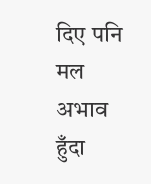दिए पनि मल अभाव हुँदा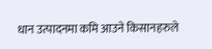धान उत्पादनमा कमि आउने किसानहरुले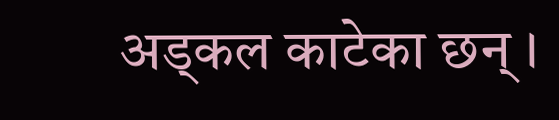अड्कल काटेका छन् ।